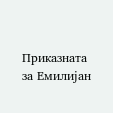Приказната за Емилијан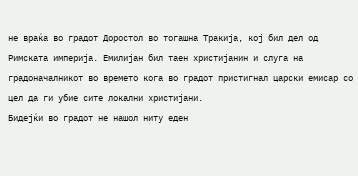не враќа во градот Доростол во тогашна Тракија, кој бил дел од Римската империја. Емилијан бил таен христијанин и слуга на градоначалникот во времето кога во градот пристигнал царски емисар со цел да ги убие сите локални христијани.
Бидејќи во градот не нашол ниту еден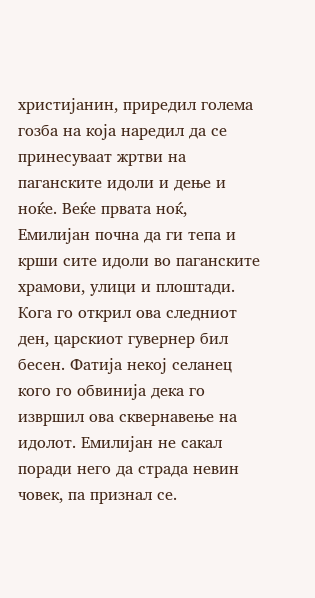христијанин, приредил голема гозба на која наредил да се принесуваат жртви на паганските идоли и дење и ноќе. Веќе првата ноќ, Емилијан почна да ги тепа и крши сите идоли во паганските храмови, улици и плоштади.
Кога го открил ова следниот ден, царскиот гувернер бил бесен. Фатија некој селанец кого го обвинија дека го извршил ова сквернавење на идолот. Емилијан не сакал поради него да страда невин човек, па признал се.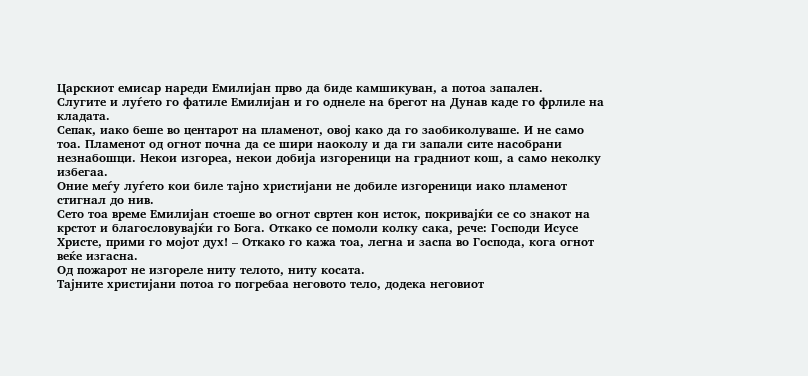Царскиот емисар нареди Емилијан прво да биде камшикуван, а потоа запален.
Слугите и луѓето го фатиле Емилијан и го однеле на брегот на Дунав каде го фрлиле на кладата.
Сепак, иако беше во центарот на пламенот, овој како да го заобиколуваше. И не само тоа. Пламенот од огнот почна да се шири наоколу и да ги запали сите насобрани незнабошци. Некои изгореа, некои добија изгореници на градниот кош, а само неколку избегаа.
Оние меѓу луѓето кои биле тајно христијани не добиле изгореници иако пламенот стигнал до нив.
Сето тоа време Емилијан стоеше во огнот свртен кон исток, покривајќи се со знакот на крстот и благословувајќи го Бога. Откако се помоли колку сака, рече: Господи Исусе Христе, прими го мојот дух! – Откако го кажа тоа, легна и заспа во Господа, кога огнот веќе изгасна.
Од пожарот не изгореле ниту телото, ниту косата.
Тајните христијани потоа го погребаа неговото тело, додека неговиот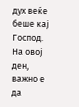дух веќе беше кај Господ.
На овој ден, важно е да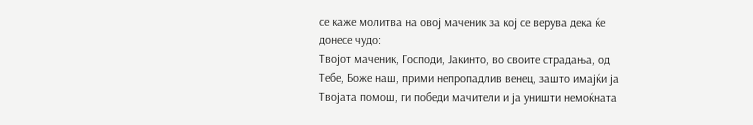се каже молитва на овој маченик за кој се верува дека ќе донесе чудо:
Твојот маченик, Господи, Јакинто, во своите страдања, од Тебе, Боже наш, прими непропадлив венец, зашто имајќи ја Твојата помош, ги победи мачители и ја уништи немоќната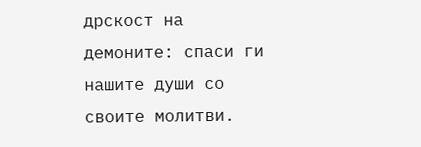дрскост на демоните: спаси ги нашите души со своите молитви.